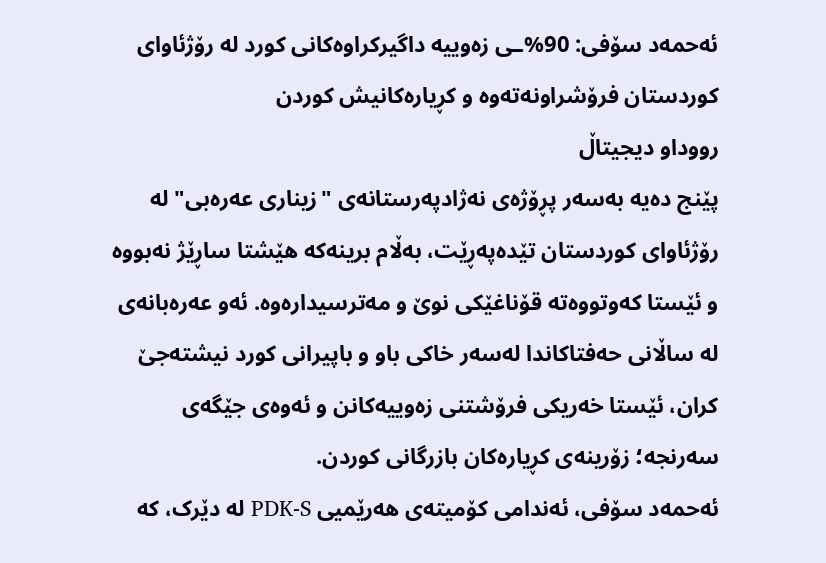ئەحمەد سۆفی: 90%ـی زەوییە داگیرکراوەکانی کورد لە رۆژئاوای کوردستان فرۆشراونەتەوە و کڕیارەکانیش کوردن
رووداو دیجیتاڵ
پێنج دەیە بەسەر پڕۆژەی نەژادپەرستانەی "زیناری عەرەبی" لە رۆژئاوای کوردستان تێدەپەڕێت، بەڵام برینەکە هێشتا ساڕێژ نەبووە و ئێستا کەوتووەتە قۆناغێکی نوێ و مەترسیدارەوە. ئەو عەرەبانەی لە ساڵانی حەفتاکاندا لەسەر خاکی باو و باپیرانی کورد نیشتەجێ کران، ئێستا خەریکی فرۆشتنی زەوییەکانن و ئەوەی جێگەی سەرنجە؛ زۆرینەی کڕیارەکان بازرگانی کوردن.
ئەحمەد سۆفی، ئەندامی کۆمیتەی هەرێمیی PDK-S لە دێرک، کە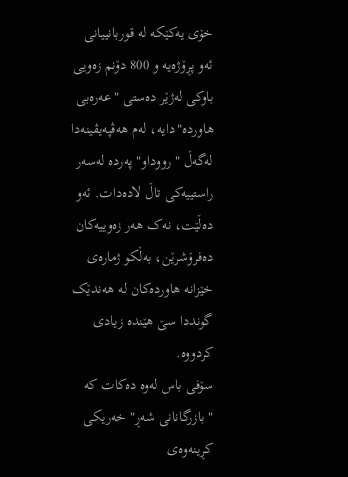خۆی یەکێکە لە قوربانییانی ئەو پڕۆژەیە و 800 دۆنم زەویی باوکی لەژێر دەستی "عەرەبی هاوردە"دایە، لەم هەڤپەیڤینەدا لەگەڵ "رووداو" پەردە لەسەر راستییەکی تاڵ لادەدات. ئەو دەڵێت، نەک هەر زەوییەکان دەفرۆشرێن، بەڵکو ژمارەی خێزانە هاوردەکان لە هەندێک گونددا سێ هێندە زیادی کردووە.
سۆفی باس لەوە دەکات کە "بازرگانانی شەڕ" خەریکی کڕینەوەی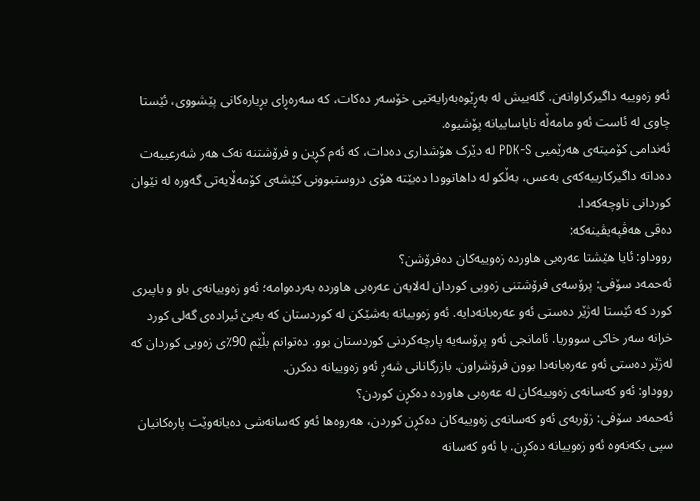ئەو زەوییە داگیرکراوانەن. گلەییش لە بەڕێوەبەرایەتیی خۆسەر دەکات، کە سەرەڕای بڕیارەکانی پێشووی، ئێستا چاوی لە ئاست ئەو مامەڵە نایاساییانە پۆشیوە.
ئەندامی کۆمیتەی هەرێمیی PDK-S لە دێرک هۆشداری دەدات، کە ئەم کڕین و فرۆشتنە نەک هەر شەرعییەت دەداتە داگیرکارییەکەی بەعس، بەڵکو لە داهاتوودا دەبێتە هۆی دروستبوونی کێشەی کۆمەڵایەتی گەورە لە نێوان کوردانی ناوچەکەدا.
دەقی هەڤپەیڤینەکە:
رووداو: ئایا هێشتا عەرەبی هاوردە زەوییەکان دەفرۆشن؟
ئەحمەد سۆفی: پرۆسەی فرۆشتنی زەویی کوردان لەلایەن عەرەبی هاوردە بەردەوامە؛ ئەو زەوییانەی باو و باپیری کورد کە ئێستا لەژێر دەستی ئەو عەرەبانەدایە. ئەو زەوییانە بەشێکن لە کوردستان کە بەبێ ئیرادەی گەلی کورد خرانە سەر خاکی سووریا. ئامانجی ئەو پرۆسەیە پارچەکردنی کوردستان بوو. دەتوانم بڵێم 90٪ی زەویی کوردان کە لەژێر دەستی ئەو عەرەبانەدا بوون فرۆشراون. بازرگانانی شەڕ ئەو زەوییانە دەکرن.
رووداو: ئەو کەسانەی زەوییەکان لە عەرەبی هاوردە دەکڕن کوردن؟
ئەحمەد سۆفی: زۆربەی ئەو کەسانەی زەوییەکان دەکڕن کوردن، هەروەها ئەو کەسانەشی دەیانەوێت پارەکانیان سپی بکەنەوە ئەو زەوییانە دەکڕن. با ئەو کەسانە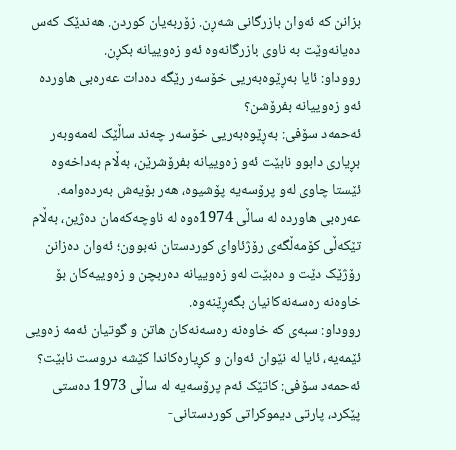بزانن کە ئەوان بازرگانی شەڕن. زۆربەیان کوردن. هەندێک کەس دەیانەوێت بە ناوی بازرگانەوە ئەو زەوییانە بکڕن.
رووداو: ئایا بەڕێوەبەریی خۆسەر رێگە دەدات عەرەبی هاوردە ئەو زەوییانە بفرۆشن؟
ئەحمەد سۆفی: بەڕێوەبەریی خۆسەر چەند ساڵێک لەمەوبەر بڕیاری دابوو نابێت ئەو زەوییانە بفرۆشرێن، بەڵام بەداخەوە ئێستا چاوی لەو پرۆسەیە پۆشیوە، هەر بۆیەش بەردەوامە. عەرەبی هاوردە لە ساڵی 1974ەوە لە ناوچەکەمان دەژین، بەڵام تێکەڵی کۆمەڵگەی رۆژئاوای کوردستان نەبوون؛ ئەوان دەزانن رۆژێک دێت و دەبێت لەو زەوییانە دەربچن و زەوییەکان بۆ خاوەنە رەسەنەکانیان بگەڕێنەوە.
رووداو: سبەی کە خاوەنە رەسەنەکان هاتن و گوتیان ئەمە زەویی ئێمەیە، ئایا لە نێوان ئەوان و کڕیارەکاندا کێشە دروست نابێت؟
ئەحمەد سۆفی: کاتێک ئەم پرۆسەیە لە ساڵی 1973 دەستی پێکرد، پارتی دیموکراتی کوردستانی-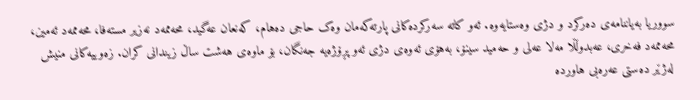سووریا بەیاننامەی دەرکرد و دژی وەستایەوە. ئەو کاتە سەرکردەکانی پارتەکەمان وەک حاجی دەهام، کەنعان عەگید، محەممەد نەزیر مستەفا، محەممەد ئەمین، محەممەد فەخری، عەبدوڵڵا مەلا عەلی و حەمید سینۆ، بەهۆی ئەوەی دژی ئەو پڕۆژەیە جەنگان، بۆ ماوەی هەشت ساڵ زیندانی کران. زەوییەکانی منیش لەژێر دەستی عەرەبی هاوردە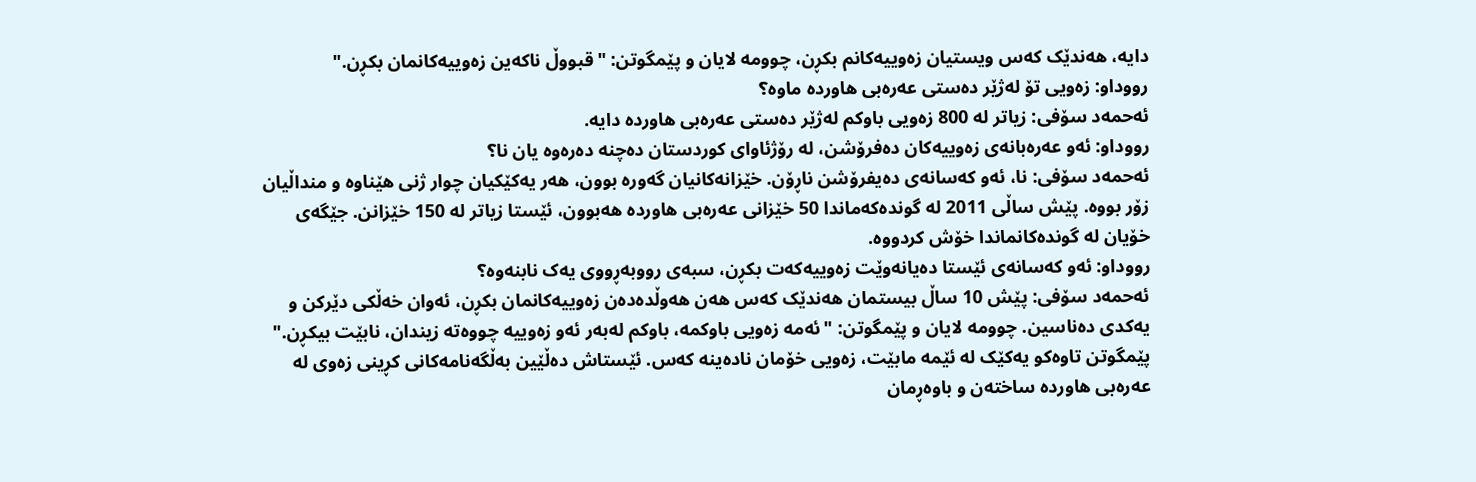دایە، هەندێک کەس ویستیان زەوییەکانم بکڕن، چوومە لایان و پێمگوتن: "قبووڵ ناکەین زەوییەکانمان بکڕن."
رووداو: زەویی تۆ لەژێر دەستی عەرەبی هاوردە ماوە؟
ئەحمەد سۆفی: زیاتر لە 800 زەویی باوکم لەژێر دەستی عەرەبی هاوردە دایە.
رووداو: ئەو عەرەبانەی زەوییەکان دەفرۆشن، لە رۆژئاوای کوردستان دەچنە دەرەوە یان نا؟
ئەحمەد سۆفی: نا، ئەو کەسانەی دەیفرۆشن ناڕۆن. خێزانەکانیان گەورە بوون، هەر یەکێکیان چوار ژنی هێناوە و منداڵیان زۆر بووە. پێش ساڵی 2011 لە گوندەکەماندا 50 خێزانی عەرەبی هاوردە هەبوون، ئێستا زیاتر لە 150 خێزانن. جێگەی خۆیان لە گوندەکانماندا خۆش کردووە.
رووداو: ئەو کەسانەی ئێستا دەیانەوێت زەوییەکەت بکڕن، سبەی رووبەڕووی یەک نابنەوە؟
ئەحمەد سۆفی: پێش 10 ساڵ بیستمان هەندێک کەس هەن هەوڵدەدەن زەوییەکانمان بکڕن، ئەوان خەڵکی دێرکن و یەکدی دەناسین. چوومە لایان و پێمگوتن: "ئەمە زەویی باوکمە، باوکم لەبەر ئەو زەوییە چووەتە زیندان، نابێت بیکڕن." پێمگوتن تاوەکو یەکێک لە ئێمە مابێت، زەویی خۆمان نادەینە کەس. ئێستاش دەڵێین بەڵگەنامەکانی کڕینی زەوی لە عەرەبی هاوردە ساختەن و باوەڕمان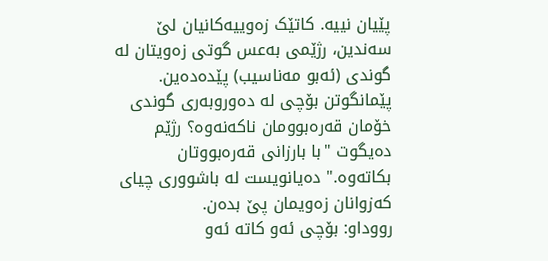پێیان نییە. کاتێک زەوییەکانیان لێ سەندین، رژێمی بەعس گوتی زەویتان لە گوندی (ئەبو مەناسیب) پێدەدەین. پێمانگوتن بۆچی لە دەوروبەری گوندی خۆمان قەرەبوومان ناکەنەوە؟ رژێم دەیگوت "با بارزانی قەرەبووتان بکاتەوە." دەیانویست لە باشووری چیای کەزوانان زەویمان پێ بدەن.
رووداو: بۆچی ئەو کاتە ئەو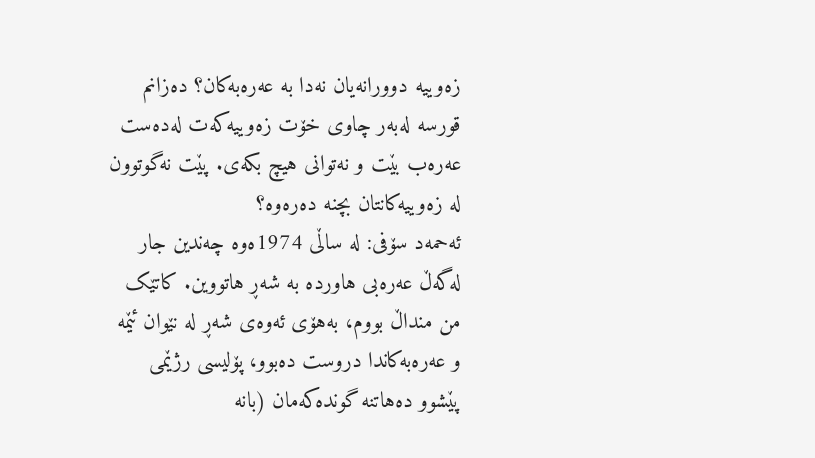زەوییە دوورانەیان نەدا بە عەرەبەکان؟ دەزانم قورسە لەبەر چاوی خۆت زەوییەکەت لەدەست عەرەب بێت و نەتوانی هیچ بکەی. پێت نەگوتوون لە زەوییەکانتان بچنە دەرەوە؟
ئەحمەد سۆفی: لە ساڵی 1974ەوە چەندین جار لەگەڵ عەرەبی هاوردە بە شەڕ هاتووین. کاتێک من منداڵ بووم، بەهۆی ئەوەی شەڕ لە نێوان ئێمە و عەرەبەکاندا دروست دەبوو، پۆلیسی رژێمی پێشوو دەهاتنە گوندەکەمان (بانە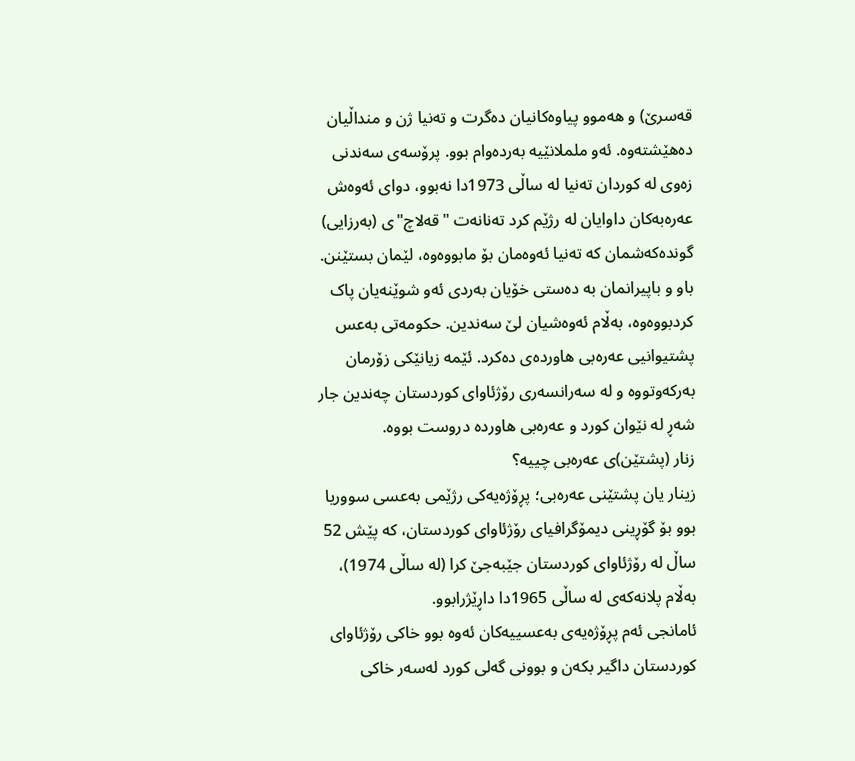قەسرێ) و هەموو پیاوەکانیان دەگرت و تەنیا ژن و منداڵیان دەهێشتەوە. ئەو ململانێیە بەردەوام بوو. پرۆسەی سەندنی زەوی لە کوردان تەنیا لە ساڵی 1973دا نەبوو، دوای ئەوەش عەرەبەکان داوایان لە رژێم کرد تەنانەت "قەلاچ"ی (بەرزایی) گوندەکەشمان کە تەنیا ئەوەمان بۆ مابووەوە، لێمان بستێنن. باو و باپیرانمان بە دەستی خۆیان بەردی ئەو شوێنەیان پاک کردبووەوە، بەڵام ئەوەشیان لێ سەندین. حکومەتی بەعس پشتیوانیی عەرەبی هاوردەی دەکرد. ئێمە زیانێکی زۆرمان بەرکەوتووە و لە سەرانسەری رۆژئاوای کوردستان چەندین جار شەڕ لە نێوان کورد و عەرەبی هاوردە دروست بووە.
زنار (پشتێن)ی عەرەبی چییە؟
زینار یان پشتێنی عەرەبی؛ پڕۆژەیەکی رژێمی بەعسی سووریا بوو بۆ گۆڕینی دیمۆگرافیای رۆژئاوای کوردستان، کە پێش 52 ساڵ لە رۆژئاوای کوردستان جێبەجێ کرا (لە ساڵی 1974)، بەڵام پلانەکەی لە ساڵی 1965دا داڕێژرابوو.
ئامانجی ئەم پڕۆژەیەی بەعسییەکان ئەوە بوو خاکی رۆژئاوای کوردستان داگیر بکەن و بوونی گەلی کورد لەسەر خاکی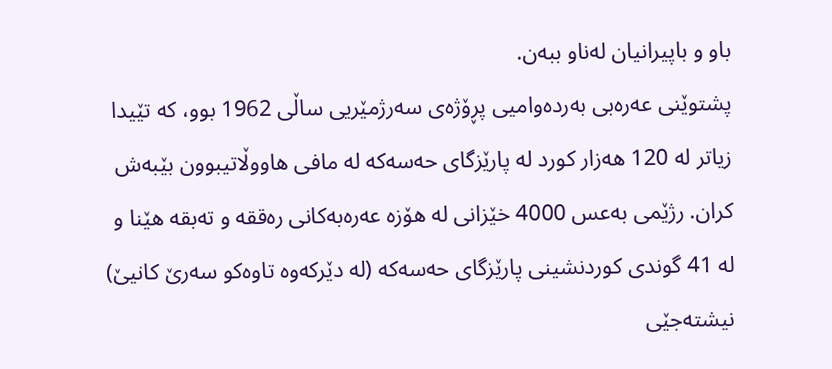باو و باپیرانیان لەناو ببەن.
پشتوێنی عەرەبی بەردەوامیی پڕۆژەی سەرژمێریی ساڵی 1962 بوو، کە تێیدا زیاتر لە 120 هەزار کورد لە پارێزگای حەسەکە لە مافی هاووڵاتیبوون بێبەش کران. رژێمی بەعس 4000 خێزانی لە هۆزە عەرەبەکانی رەققە و تەبقە هێنا و لە 41 گوندی کوردنشینی پارێزگای حەسەکە (لە دێرکەوە تاوەکو سەرێ کانیێ) نیشتەجێی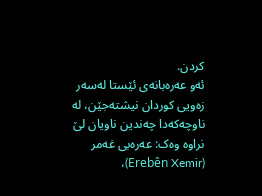کردن.
ئەو عەرەبانەی ئێستا لەسەر زەویی کوردان نیشتەجێن، لە ناوچەکەدا چەندین ناویان لێ نراوە وەک: عەرەبی غەمر (Erebên Xemir)،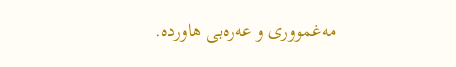مەغمووری و عەرەبی هاوردە.